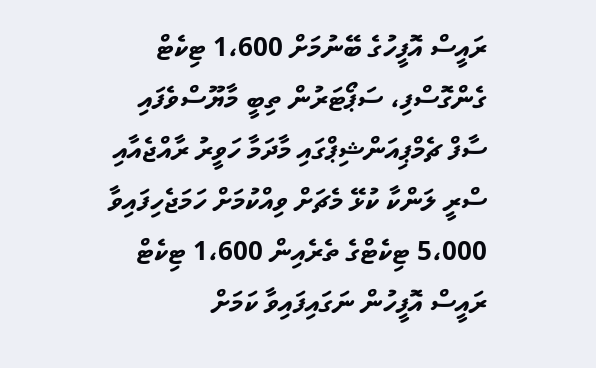ރައީސް އޮފީހުގެ ބޭނުމަށް 1،600 ޓިކެޓް ގެންގޮސްފި، ސަޕޯޓަރުން ތިބީ މާޔޫސްވެފައި
ސާފް ޗެމްޕިއަންޝިޕްގައި މާދަމާ ހަވީރު ރާއްޖެއާއި ސްރީ ލަންކާ ކުޅޭ މެޗަށް ވިއްކުމަށް ހަމަޖެހިފައިވާ 5،000 ޓިކެޓްގެ ތެރެއިން 1،600 ޓިކެޓް ރައީސް އޮފީހުން ނަގައިފައިވާ ކަމަށް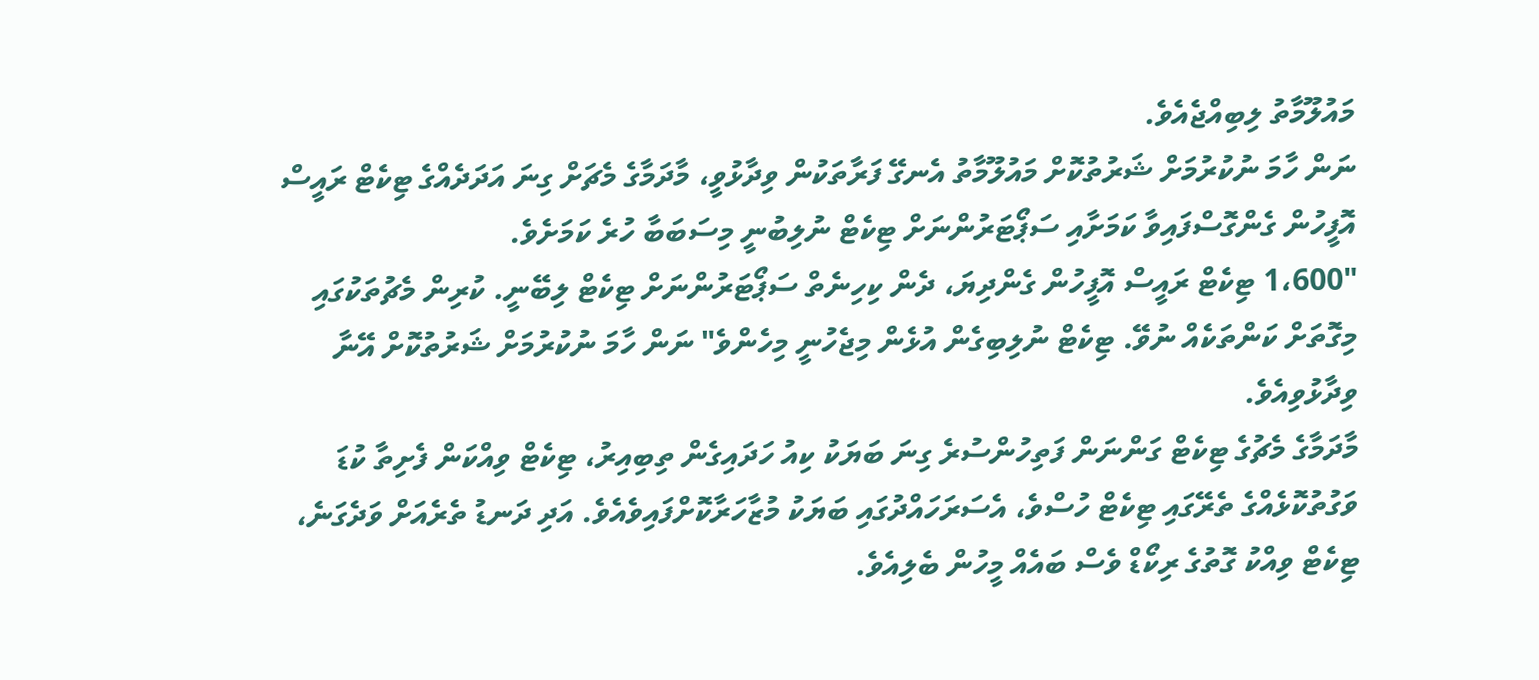މައުލޫމާތު ލިބިއްޖެއެވެ.
ނަން ހާމަ ނުކުރުމަށް ޝަރުތުކޮށް މައުލޫމާތު އެނގޭ ފަރާތަކުން ވިދާޅުވީ، މާދަމާގެ މެޗަށް ގިނަ އަދަދެއްގެ ޓިކެޓް ރައީސް އޮފީހުން ގެންގޮސްފައިވާ ކަމަށާއި ސަޕޯޓަރުންނަށް ޓިކެޓް ނުލިބުނީ މިސަބަބާ ހުރެ ކަމަށެވެ.
"1،600 ޓިކެޓް ރައީސް އޮފީހުން ގެންދިޔަ، ދެން ކިހިނެތް ސަޕޯޓަރުންނަށް ޓިކެޓް ލިބޭނީ. ކުރިން މެޗުތަކުގައި މިގޮތަށް ކަންތަކެއް ނުވޭ. ޓިކެޓް ނުލިބިގެން އުޅެން މިޖެހުނީ މިހެންވެ" ނަން ހާމަ ނުކުރުމަށް ޝަރުތުކޮށް އޭނާ ވިދާޅުވިއެވެ.
މާދަމާގެ މެޗުގެ ޓިކެޓް ގަންނަން ފަތިހުންސުރެ ގިނަ ބަޔަކު ކިއު ހަދައިގެން ތިބިއިރު، ޓިކެޓް ވިއްކަން ފެށިތާ ކުޑަ ވަގުތުކޮޅެއްގެ ތެރޭގައި ޓިކެޓް ހުސްވެ، އެސަރަހައްދުގައި ބަޔަކު މުޒާހަރާކޮށްފައިވެއެވެ. އަދި ދަނޑު ތެރެއަށް ވަދެގަނެ، ޓިކެޓް ވިއްކު ގޮތުގެ ރިކޯޑް ވެސް ބައެއް މީހުން ބެލިއެވެ.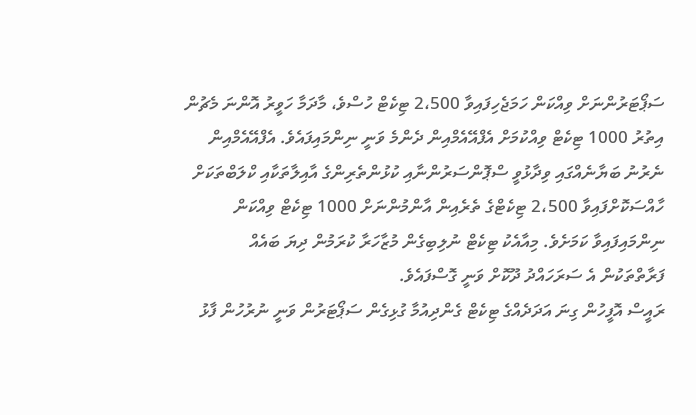ސަޕޯޓަރުންނަށް ވިއްކަން ހަމަޖެހިފައިވާ 2،500 ޓިކެޓް ހުސްވެ، މާދަމާ ހަވީރު އޮންނަ މެޗުން އިތުރު 1000 ޓިކެޓް ވިއްކުމަށް އެފްއޭއެމްއިން ދެންމެ ވަނީ ނިންމައިފައެވެ. އެފްއޭއެމްއިން ނެރުނު ބަޔާނެއްގައި ވިދާޅުވީ ސްޕޮންސަރުންނާއި ކުޅުންތެރިންގެ އާއިލާތަކާއި ކްލަބްތަކަށް ހާއްސަކޮށްފައިވާ 2،500 ޓިކެޓްގެ ތެރެއިން އާންމުންނަށް 1000 ޓިކެޓް ވިއްކަން ނިންމައިފައިވާ ކަމަށެވެ. މިއާއެކު ޓިކެޓް ނުލިބިގެން މުޒާހަރާ ކުރަމުން ދިޔަ ބައެއް ފަރާތްތަކުން އެ ސަރަހައްދު ދޫކޮށް ވަނީ ގޮސްފައެވެ.
ރައީސް އޮފީހުން ގިނަ އަދަދެއްގެ ޓިކެޓް ގެންދިއުމާ ގުޅިގެން ސަޕޯޓަރުން ވަނީ ނުރުހުން ފާޅު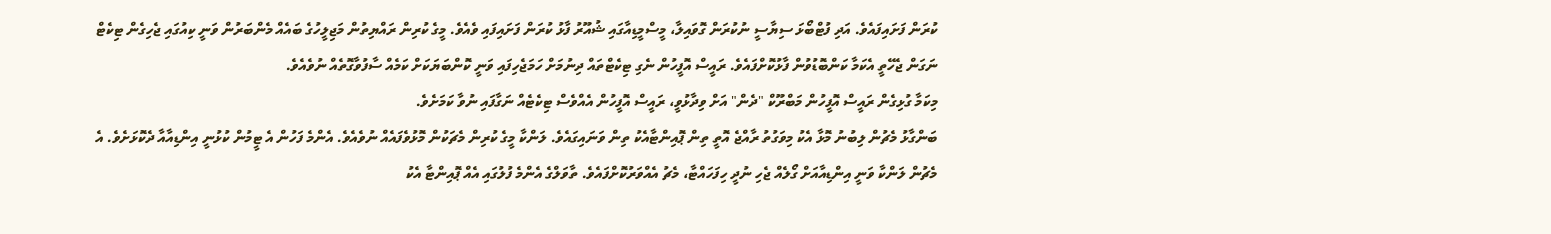ކުރަން ފަށައިފައެވެ. އަދި ފުޓްބޯޅަ ސިޔާސީ ނުކުރަން ގޮވައިލާ، މީސްމީޑިއާގައި ޝުއޫރު ފާޅު ކުރަން ފަށައިފައި ވެއެވެ. މީގެ ކުރިން ރައްޔިތުން މަޖިލީހުގެ ބައެއް މެންބަރުން ވަނީ ކިއުގައި ޖެހިގެން ޓިކެޓް ނަގަން ޖެހޭތީ އެކަމާ ކަންބޮޑުވުން ފާޅުކޮށްފައެވެ. ރައީސް އޮފީހުން ނެގި ޓިކެޓްތައް ދިނުމަށް ހަމަޖެހިފައި ވަނީ ކޮންބަޔަކަށް ކަމެއް ސާފުވާގޮތެއް ނުވެއެވެ.
މިކަމާ ގުޅިގެން ރައީސް އޮފީހުން މަބްރޫކް "ދެން" އަށް ވިދާޅުވީ، ރައީސް އޮފީހުން އެއްވެސް ޓިކެޓެއް ނަގާފައި ނުވާ ކަމަށެވެ.
ބަންގާޅު މެޗުން ލިބުނު މޮޅާ އެކު މިވަގުތު ރާއްޖެ އޮތީ ތިން ޕޮއިންޓާއެކު ތިން ވަނައިގައެވެ. ލަންކާ މީގެ ކުރިން މެޗަކުން މޮޅުވެފައެއް ނުވެއެވެ. އެންމެ ފަހުން އެ ޓީމުން ކުޅުނީ އިންޑިއާއާ ދެކޮޅަށެވެ. އެ މެޗުން ލަންކާ ވަނީ އިންޑިއާއަށް ގޯލެއް ޖެހި ނުދީ ހިފަހައްޓާ، މެޗު އެއްވަރުކޮށްފައެވެ. ތާވަލްގެ އެންމެ ފުލުގައި އެއް ޕޮއިންޓާ އެކު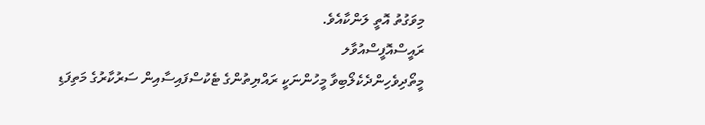މިވަގުތު އޮތީ ލަންކާއެވެ.
ރައީސްއޮފީސްއުވާލ
މީތޯދިވެހިންދެކެލޯބިވާ މީހުންނަކީ ރައްޔިތުންގެ ޓެކުސްފައިސާއިން ސަރުކާރުގެ މަތިފަޑި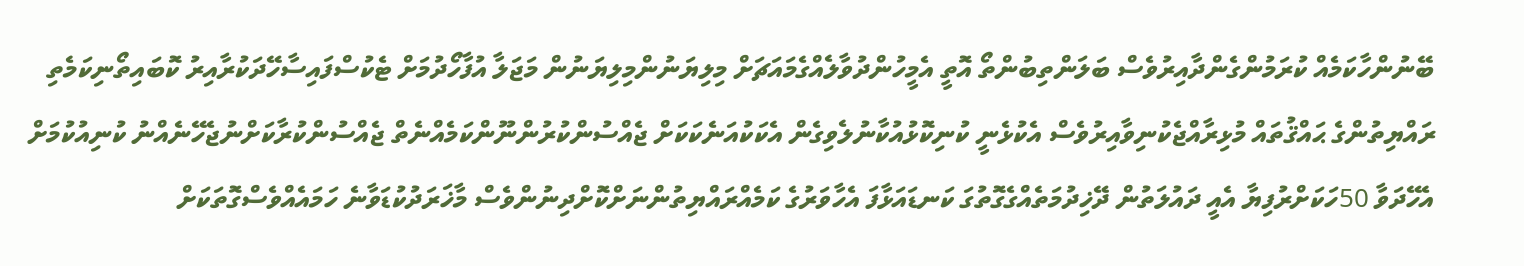ބޭނުންހާކަމެއް ކުރަމުންގެންދާއިރުވެސް ބަލަންތިބުންތޯ އޮތީ އެމީހުންދުވާލެއްގެމައަޗަށް މިލިޔަނުންމިލިޔަނުން މަޖަލާ އުފާހޯދުމަށް ޓެކުސްފައިސާހޭދަކުރާއިރު ކޮބައިތޯނިކަމެތި ރައްޔިތުންގެ ޙައްޤުތައް މުޅިރާއްޖެކުނިވާއިރުވެސް އެކުޅެނީ ކުނިކޮޅުއުކާނުލެވިގެން އެކަކުއަނެކަކަށް ޖެއްސުންކުރުންނޫންކަމެއްނެތް ޖެއްސުންކުރާކަށްނުޖެހޭނެއްނު ކުނިއުކުމަށް އެހޭދަވާ 50ހަކަށްރުފިޔާ އެއީ ދައުލަތުން ދޭޚިދުމަތެއްގެގޮތުގަ ކަނޑައަޅާފަ އެހާވަރުގެ ކަމެއްރައްޔިތުންނަށްކޮށްދިނުންވެސް މާޚަރަދުކުޑަވާނެ ހަމައެއްވެސްގޮތަކަށް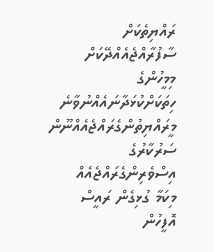ރައްޔިތެކަށް ސާފުރާއްޖެއެއްދޭކަށް މިމީހުންގެ ހިތަކަށްކުޅަދާނައެއްނުވާނެ މީރައްޔިތުންގެރައްޖެއެއްނޫން ސަރުކާރުގެ އިސްވެރިންގެރައްޖެއެއް
މިކަމާ ގުޅިގެން ރައީސް އޮފީހުން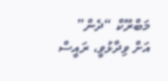މަބްރޫކް “ދެން” އަށް ވިދާޅުވީ، ރައީސް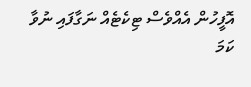އޮފީހުން އެއްވެސް ޓިކެޓެއް ނަގާފައި ނުވާ ކަމަ